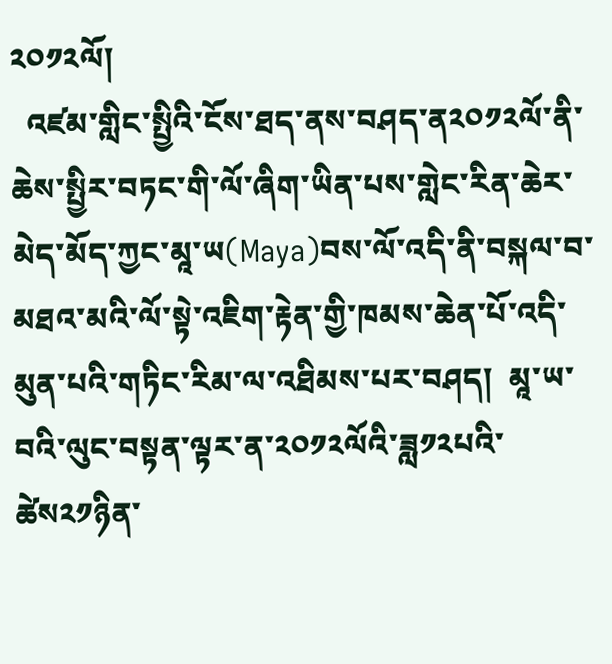༢༠༡༢ལོ།
  འཛམ་གླིང་སྤྱིའི་ངོས་ཐད་ནས་བཤད་ན༢༠༡༢ལོ་ནི་ཆེས་སྤྱིར་བཏང་གི་ལོ་ཞིག་ཡིན་པས་གླེང་རིན་ཆེར་མེད་མོད་ཀྱང་མཱ་ཡ(Maya)བས་ལོ་འདི་ནི་བསྐལ་བ་མཐའ་མའི་ལོ་སྟེ་འཇིག་རྟེན་གྱི་ཁམས་ཆེན་པོ་འདི་མུན་པའི་གཏིང་རིམ་ལ་འཐིམས་པར་བཤད།  མཱ་ཡ་བའི་ལུང་བསྟན་ལྟར་ན་༢༠༡༢ལོའི་ཟླ༡༢པའི་ཚེས༢༡ཉིན་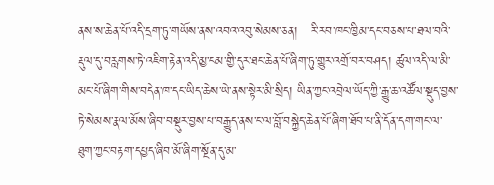ནས་ས་ཆེན་པོ་འདི་དྲག་ཏུ་གཡོས་ནས་འབའ་འབུ་སེམས་ཅན།   རི་རབ་ཁང་ཁྱིམ་དང་བཅས་པ་ཐལ་བའི་རྡུལ་དུ་བརླགས་ཏེ་འཇིག་རྟེན་འདི་མྱ་ངམ་གྱི་དུར་ཐང་ཆེན་པོ་ཞིག་ཏུ་གྱུར་འགྲོ་བར་བཤད། ཚུལ་འདི་ལ་མི་མང་པོ་ཞིག་གིས་བདེན་ཁ་དང་ཡིད་ཆེས་ཡེ་ནས་སྟེར་མི་སྲིད། ཡིན་ཀྱང་འབྲེལ་ཡོད་ཀྱི་རྒྱུ་ཆ་འཚོལ་སྡུད་བྱས་ཏེ་སེམས་རྣལ་མོས་ཞིབ་བསྡུར་བྱས་པ་བརྒྱུད་ནས་ང་ལ་བློ་བསྐྱེད་ཆེན་པོ་ཞིག་ཐོབ་པ་ནི་དོན་དག་གང་ལ་ཐུག་ཀྱང་བརྟག་དཔྱད་ཞིབ་མོ་ཞིག་སྔོན་དུ་མ་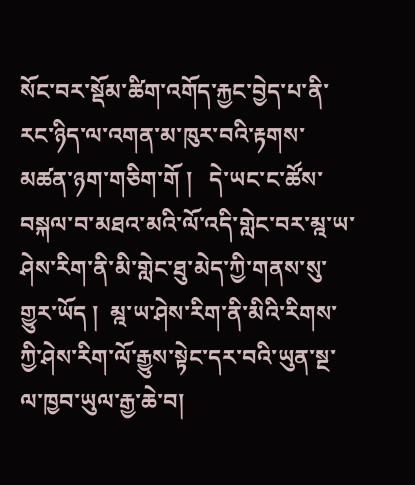སོང་བར་སྡོམ་ཚིག་འགོད་རྐྱང་བྱེད་པ་ནི་རང་ཉིད་ལ་འགན་མ་ཁུར་བའི་རྟགས་མཚན་ཉག་གཅིག་གོ །   དེ་ཡང་ང་ཚོས་བསྐལ་བ་མཐའ་མའི་ལོ་འདི་གླེང་བར་མྰ་ཡ་ཤེས་རིག་ནི་མི་གླེང་ཐུ་མེད་ཀྱི་གནས་སུ་གྱུར་ཡོད །  མྰ་ཡ་ཤེས་རིག་ནི་མིའི་རིགས་ཀྱི་ཤེས་རིག་ལོ་རྒྱུས་སྟེང་དར་བའི་ཡུན་སྔ་ལ་ཁྱབ་ཡུལ་རྒྱ་ཆེ་བ།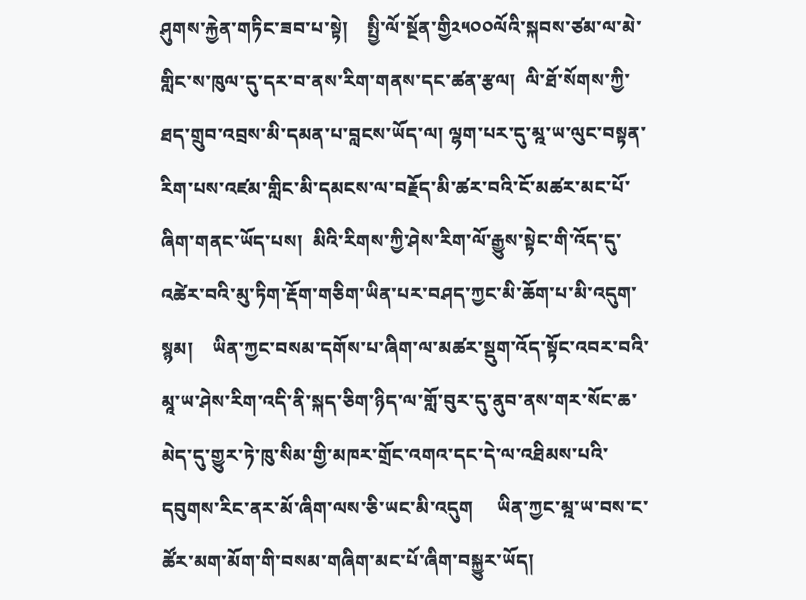ཤུགས་རྐྱེན་གཏིང་ཟབ་པ་སྟེ།    སྤྱི་ལོ་སྔོན་གྱི༢༥༠༠ལོའི་སྐབས་ཙམ་ལ་མེ་གླིང་ས་ཁུལ་དུ་དར་བ་ནས་རིག་གནས་དང་ཚན་རྩལ།  ལི་ཐོ་སོགས་ཀྱི་ཐད་གྲུབ་འབྲས་མི་དམན་པ་བླངས་ཡོད་ལ། ལྷག་པར་དུ་མྰ་ཡ་ལུང་བསྟན་རིག་པས་འཛམ་གླིང་མི་དམངས་ལ་བརྗོད་མི་ཚར་བའི་ངོ་མཚར་མང་པོ་ཞིག་གནང་ཡོད་པས།  མིའི་རིགས་ཀྱི་ཤེས་རིག་ལོ་རྒྱུས་སྟེང་གི་འོད་དུ་འཚེར་བའི་མུ་ཏིག་རྡོག་གཅིག་ཡིན་པར་བཤད་ཀྱང་མི་ཆོག་པ་མི་འདུག་སྙམ།    ཡིན་ཀྱང་བསམ་དགོས་པ་ཞིག་ལ་མཚར་སྡུག་འོད་སྟོང་འབར་བའི་མཱ་ཡ་ཤེས་རིག་འདི་ནི་སྐད་ཅིག་ཉིད་ལ་གློ་བུར་དུ་ནུབ་ནས་གར་སོང་ཆ་མེད་དུ་གྱུར་ཏེ་ཁུ་སིམ་གྱི་མཁར་གྲོང་འགའ་དང་དེ་ལ་འཐིམས་པའི་དབུགས་རིང་ནར་མོ་ཞིག་ལས་ཅི་ཡང་མི་འདུག     ཡིན་ཀྱང་མྰ་ཡ་བས་ང་ཚོར་མག་མོག་གི་བསམ་གཞིག་མང་པོ་ཞིག་བསྐྱུར་ཡོད།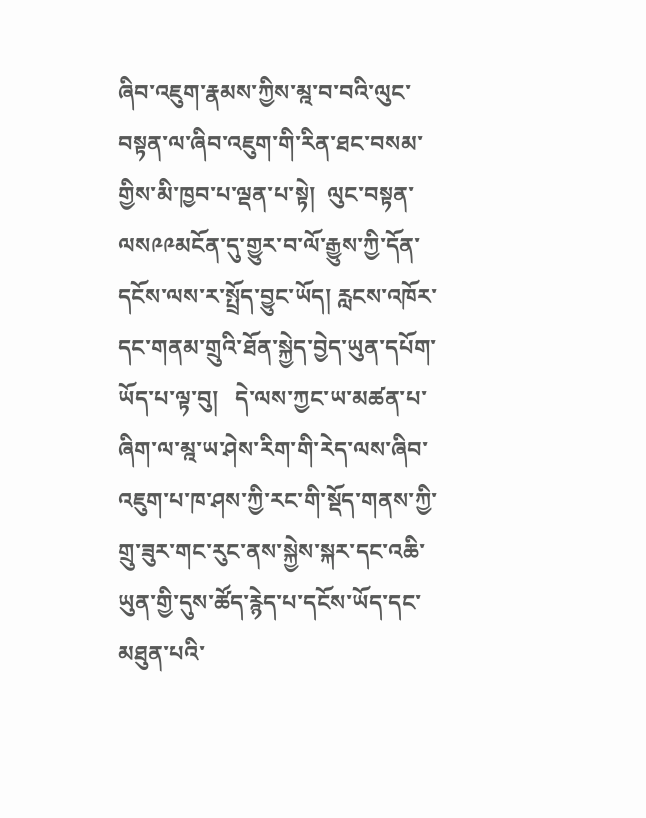ཞིབ་འཇུག་རྣམས་ཀྱིས་མྰ་བ་བའི་ལུང་བསྟན་ལ་ཞིབ་འཇུག་གི་རིན་ཐང་བསམ་གྱིས་མི་ཁྱབ་པ་ལྡན་པ་སྟེ།  ལུང་བསྟན་ལས༩༩མངོན་དུ་གྱུར་བ་ལོ་རྒྱུས་ཀྱི་དོན་དངོས་ལས་ར་སྤྲོད་བྱུང་ཡོད། རླངས་འཁོར་དང་གནམ་གྲུའི་ཐོན་སྐྱེད་བྱེད་ཡུན་དཔོག་ཡོད་པ་ལྟ་བུ།   དེ་ལས་ཀྱང་ཡ་མཚན་པ་ཞིག་ལ་མྰ་ཡ་ཤེས་རིག་གི་རེད་ལས་ཞིབ་འཇུག་པ་ཁ་ཤས་ཀྱི་རང་གི་སྡོད་གནས་ཀྱི་གྲུ་ཟུར་གང་རུང་ནས་སྐྱེས་སྐར་དང་འཆི་ཡུན་གྱི་དུས་ཚོད་རྙེད་པ་དངོས་ཡོད་དང་མཐུན་པའི་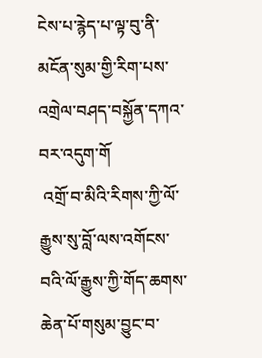ངེས་པ་རྙེད་པ་ལྟ་བུ་ནི་མངོན་སུམ་གྱི་རིག་པས་འགྲེལ་བཤད་བསྐྱོན་དཀའ་བར་འདུག་གོ
 འགྲོ་བ་མིའི་རིགས་ཀྱི་ལོ་རྒྱུས་སུ་བློ་ལས་འགོངས་བའི་ལོ་རྒྱུས་ཀྱི་གོད་ཆགས་ཆེན་པོ་གསུམ་བྱུང་བ་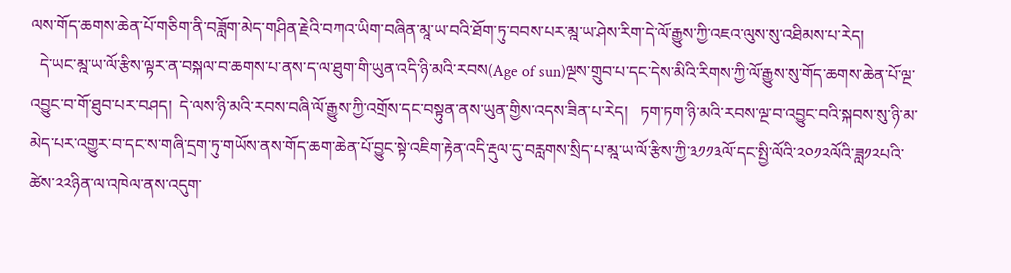ལས་གོད་ཆགས་ཆེན་པོ་གཅིག་ནི་བཟློག་མེད་གཤིན་རྗེའི་བཀའ་ཡིག་བཞིན་མཱ་ཡ་བའི་ཐོག་ཏུ་བབས་པར་མྰ་ཡ་ཤེས་རིག་དེ་ལོ་རྒྱུས་ཀྱི་འཇའ་ལུས་སུ་འཐིམས་པ་རེད།
  དེ་ཡང་མྰ་ཡ་ལོ་རྩིས་ལྟར་ན་བསྐལ་བ་ཆགས་པ་ནས་ད་ལ་ཐུག་གི་ཡུན་འདི་ཉི་མའི་རབས(Age of sun)ལྔས་གྲུབ་པ་དང་དེས་མིའི་རིགས་ཀྱི་ལོ་རྒྱུས་སུ་གོད་ཆགས་ཆེན་པོ་ལྔ་འབྱུང་བ་གོ་ཐུབ་པར་བཤད།  དེ་ལས་ཉི་མའི་རབས་བཞི་ལོ་རྒྱུས་ཀྱི་འགྲོས་དང་བསྟུན་ནས་ཡུན་གྱིས་འདས་ཟིན་པ་རེད།   ཏག་ཏག་ཉི་མའི་རབས་ལྔ་བ་འབྱུང་བའི་སྐབས་སུ་ཉི་མ་མེད་པར་འགྱུར་བ་དང་ས་གཞི་དྲག་ཏུ་གཡོས་ནས་གོད་ཆག་ཆེན་པོ་བྱུང་སྟེ་འཇིག་རྟེན་འདི་རྡུལ་དུ་བརླགས་སྲིད་པ་མྰ་ཡ་ལོ་རྩིས་ཀྱི་༣༡༡༣ལོ་དང་སྤྱི་ལོའི་༢༠༡༢ལོའི་ཟླ༡༢པའི་ཚེས་༢༢ཉིན་ལ་འཁེལ་ནས་འདུག་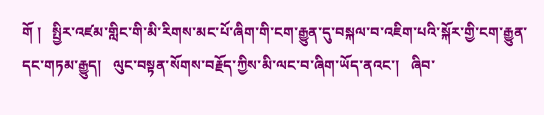གོ །   སྤྱིར་འཛམ་གླིང་གི་མི་རིགས་མང་པོ་ཞིག་གི་ངག་རྒྱུན་དུ་བསྐལ་བ་འཇིག་པའི་སྐོར་གྱི་ངག་རྒྱུན་དང་གཏམ་རྒྱུད།   ལུང་བསྟན་སོགས་བརྗོད་ཀྱིས་མི་ལང་བ་ཞིག་ཡོད་ནའང་།   ཞིབ་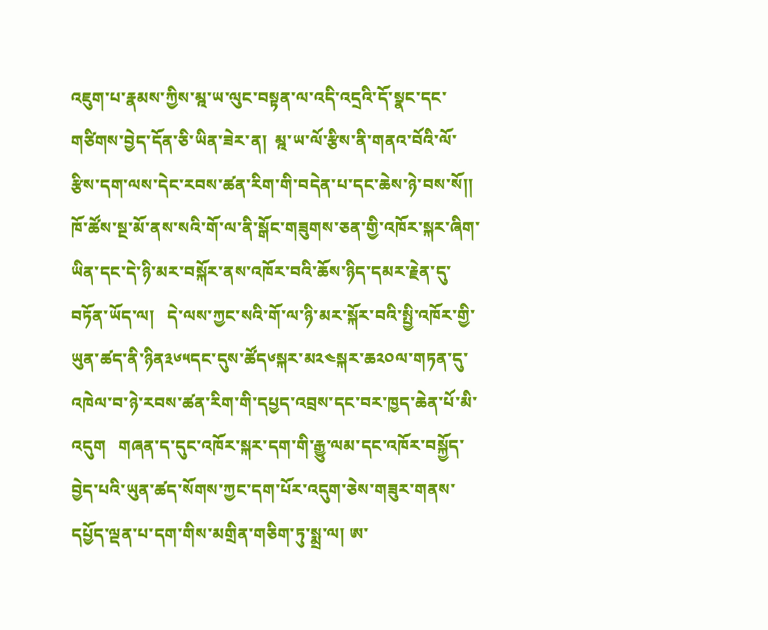འཇུག་པ་རྣམས་ཀྱིས་མྰ་ཡ་ལུང་བསྟན་ལ་འདི་འདྲའི་དོ་སྣང་དང་གཙིགས་བྱེད་དོན་ཅི་ཡིན་ཟེར་ན།  མྰ་ཡ་ལོ་རྩིས་ནི་གནའ་བོའི་ལོ་རྩིས་དག་ལས་དེང་རབས་ཚན་རིག་གི་བདེན་པ་དང་ཆེས་ཉེ་བས་སོ།།   ཁོ་ཚོས་སྔ་མོ་ནས་སའི་གོ་ལ་ནི་སྒོང་གཟུགས་ཅན་གྱི་འཁོར་སྐར་ཞིག་ཡིན་དང་དེ་ཉི་མར་བསྐོར་ནས་འཁོར་བའི་ཆོས་ཉིད་དམར་རྗེན་དུ་བཏོན་ཡོད་ལ།   དེ་ལས་ཀྱང་སའི་གོ་ལ་ཉི་མར་སྐོར་བའི་སྤྱི་འཁོར་གྱི་ཡུན་ཚད་ནི་ཉིན༣༦༥དང་དུས་ཚོད༦སྐར་མ༢༤སྐར་ཆ༢༠ལ་གཏན་དུ་འཁེལ་བ་ཉེ་རབས་ཚན་རིག་གི་དཔྱད་འབྲས་དང་བར་ཁྱད་ཆེན་པོ་མི་འདུག   གཞན་ད་དུང་འཁོར་སྐར་དག་གི་རྒྱུ་ལམ་དང་འཁོར་བསྐྱོད་བྱེད་པའི་ཡུན་ཚད་སོགས་ཀྱང་དག་པོར་འདུག་ཅེས་གཟུར་གནས་དཔྱོད་ལྡན་པ་དག་གིས་མགྲིན་གཅིག་ཏུ་སྨྲ་ལ། ཨ་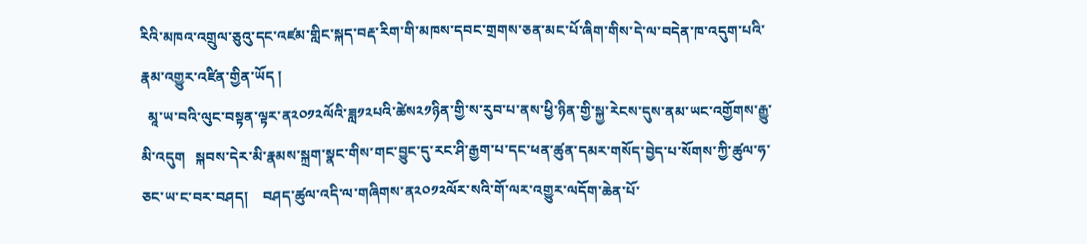རིའི་མཁའ་འགྲུལ་ཅུའུ་དང་འཛམ་གླིང་སྐད་བརྡ་རིག་གི་མཁས་དབང་གྲགས་ཅན་མང་པོ་ཞིག་གིས་དེ་ལ་བདེན་ཁ་འདུག་པའི་རྣམ་འགྱུར་འཛིན་གྱིན་ཡོད །
  མཱ་ཡ་བའི་ལུང་བསྟན་ལྟར་ན༢༠༡༢ལོའི་ཟླ༡༢པའི་ཚེས༢༡ཉིན་གྱི་ས་རུབ་པ་ནས་ཕྱི་ཉིན་གྱི་སྐྱ་རེངས་དུས་ནམ་ཡང་འགྱོགས་རྒྱུ་མི་འདུག   སྐབས་དེར་མི་རྣམས་སྐྲག་སྣང་གིས་གང་བྱུང་དུ་རང་ཤི་རྒྱག་པ་དང་ཕན་ཚུན་དམར་གསོད་བྱེད་པ་སོགས་ཀྱི་ཚུལ་ཧ་ཅང་ཡ་ང་བར་བཤད།    བཤད་ཚུལ་འདི་ལ་གཞིགས་ན༢༠༡༢ལོར་སའི་གོ་ལར་འགྱུར་ལདོག་ཆེན་པོ་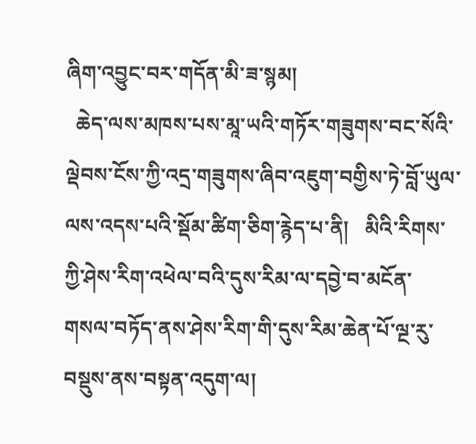ཞིག་འབྱུང་བར་གདོན་མི་ཟ་སྙམ།
  ཆེད་ལས་མཁས་པས་མཱ་ཡའི་གཏོར་གཟུགས་བང་སོའི་ལྡེབས་ངོས་ཀྱི་འདྲ་གཟུགས་ཞིབ་འཇུག་བགྱིས་ཏེ་བློ་ཡུལ་ལས་འདས་པའི་སྡོམ་ཚིག་ཅིག་རྙེད་པ་ནི།   མིའི་རིགས་ཀྱི་ཤེས་རིག་འཕེལ་བའི་དུས་རིམ་ལ་དབྱེ་བ་མངོན་གསལ་བཏོད་ནས་ཤེས་རིག་གི་དུས་རིམ་ཆེན་པོ་ལྔ་རུ་བསྡུས་ནས་བསྟན་འདུག་ལ།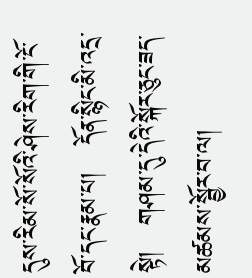དུས་རིམ་སོ་སོའི་ཤེས་རིག་གི་ངོ་བོ་དང་རྣམ་པ།   དོན་སྙིང་མི་འདྲ་སྟེ།   གཤམ་དུ་དེའི་སྐོར་ཅུང་ཟད་མཚམས་སྦྱོར་བ་ལ།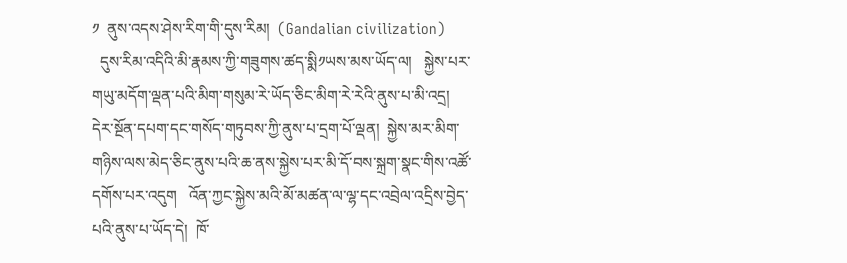༡  ནུས་འདས་ཤེས་རིག་གི་དུས་རིམ།  (Gandalian civilization)
  དུས་རིམ་འདིའི་མི་རྣམས་ཀྱི་གཟུགས་ཚད་སྨི༡ཡས་མས་ཡོད་ལ།   སྐྱེས་པར་གཡུ་མདོག་ལྡན་པའི་མིག་གསུམ་རེ་ཡོད་ཅིང་མིག་རེ་རེའི་ནུས་པ་མི་འདྲ།   དེར་སྔོན་དཔག་དང་གསོད་གཏུབས་ཀྱི་ནུས་པ་དྲག་པོ་ལྡན།  སྐྱེས་མར་མིག་གཉིས་ལས་མེད་ཅིང་ནུས་པའི་ཆ་ནས་སྐྱེས་པར་མི་དོ་བས་སྐྲག་སྣང་གིས་འཚོ་དགོས་པར་འདུག   འོན་ཀྱང་སྐྱེས་མའི་མོ་མཚན་ལ་ལྷ་དང་འབྲེལ་འདྲིས་བྱེད་པའི་ནུས་པ་ཡོད་དེ།  ཁོ་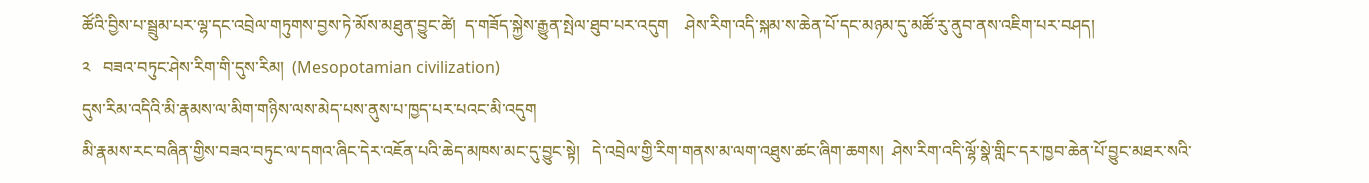ཚོའི་བྱིས་པ་སྦྲུམ་པར་ལྷ་དང་འབྲེལ་གཏུགས་བྱས་ཏེ་མོས་མཐུན་བྱུང་ཚེ།  ད་གཟོད་སྐྱེས་རྒྱུན་སྤེལ་ཐུབ་པར་འདུག    ཤེས་རིག་འདི་སྐམ་ས་ཆེན་པོ་དང་མཉམ་དུ་མཚོ་རུ་ནུབ་ནས་འཇིག་པར་བཤད།
༢   བཟའ་བཏུང་ཤེས་རིག་གི་དུས་རིམ།  (Mesopotamian civilization)
དུས་རིམ་འདིའི་མི་རྣམས་ལ་མིག་གཉིས་ལས་མེད་པས་ནུས་པ་ཁྱད་པར་པའང་མི་འདུག
མི་རྣམས་རང་བཞིན་གྱིས་བཟའ་བཏུང་ལ་དགའ་ཞིང་དེར་འཇོན་པའི་ཆེད་མཁས་མང་དུ་བྱུང་སྟེ།   དེ་འབྲེལ་གྱི་རིག་གནས་མ་ལག་འཐུས་ཚང་ཞིག་ཆགས།  ཤེས་རིག་འདི་ལྷོ་སྣེ་གླིང་དར་ཁྱབ་ཆེན་པོ་བྱུང་མཐར་སའི་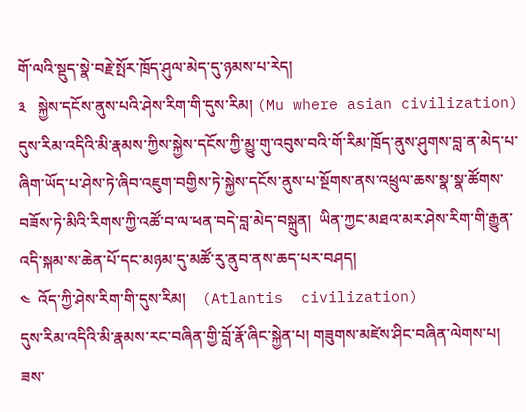གོ་ལའི་སྡུད་སྣེ་བརྗེ་སྤོར་ཁྲོད་ཤུལ་མེད་དུ་ཉམས་པ་རེད།
༣   སྐྱེས་དངོས་ནུས་པའི་ཤེས་རིག་གི་དུས་རིམ། (Mu where asian civilization)
དུས་རིམ་འདིའི་མི་རྣམས་ཀྱིས་སྐྱེས་དངོས་ཀྱི་མྱུ་གུ་འབུས་བའི་གོ་རིམ་ཁྲོད་ནུས་ཤུགས་བླ་ན་མེད་པ་ཞིག་ཡོད་པ་ཤེས་ཏེ་ཞིབ་འཇུག་བགྱིས་ཏེ་སྐྱེས་དངོས་ནུས་པ་སྔོགས་ནས་འཕྲུལ་ཆས་སྣ་སྣ་ཚོགས་བཟོས་ཏེ་མིའི་རིགས་ཀྱི་འཚོ་བ་ལ་ཕན་བདེ་བླ་མེད་བསྐྲུན།  ཡིན་ཀྱང་མཐའ་མར་ཤེས་རིག་གི་རྒྱུན་འདི་སྐམ་ས་ཆེན་པོ་དང་མཉམ་དུ་མཚོ་རུ་ནུབ་ནས་ཆད་པར་བཤད།
༤  འོད་ཀྱི་ཤེས་རིག་གི་དུས་རིམ།    (Atlantis  civilization)
དུས་རིམ་འདིའི་མི་རྣམས་རང་བཞིན་གྱི་བློ་རྣོ་ཞིང་སྐྱེན་པ། གཟུགས་མཛེས་ཤིང་བཞིན་ལེགས་པ།  ཟས་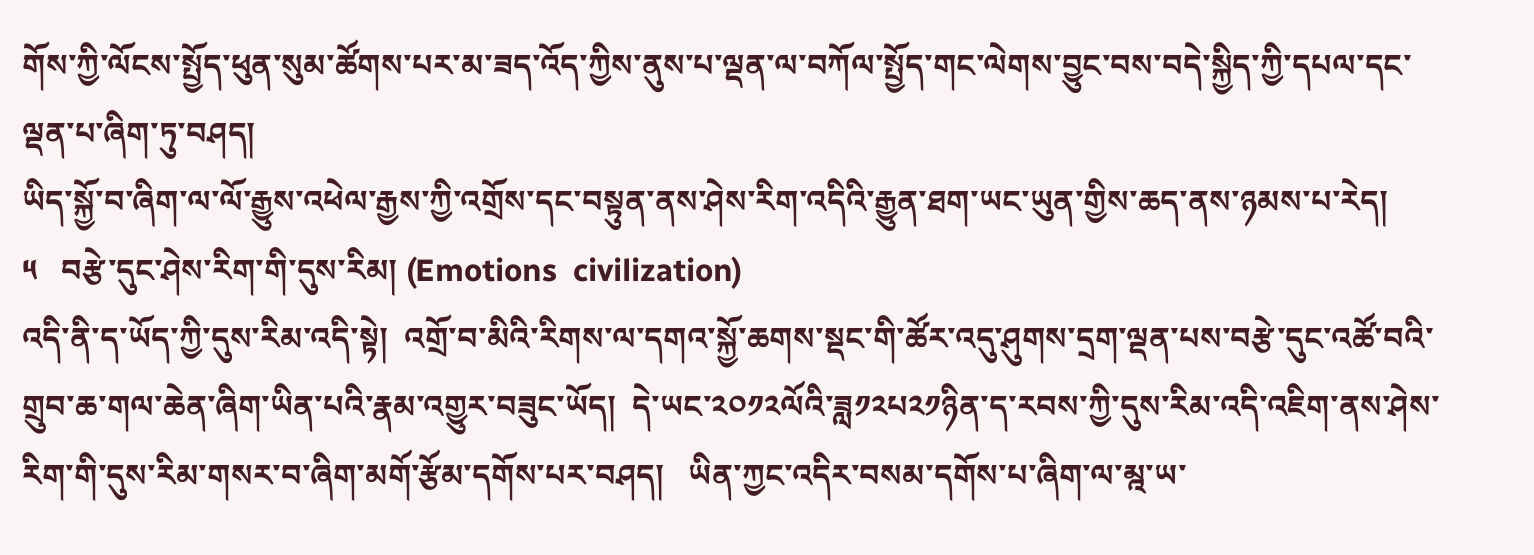གོས་ཀྱི་ལོངས་སྤྱོད་ཕུན་སུམ་ཚོགས་པར་མ་ཟད་འོད་ཀྱིས་ནུས་པ་ལྡན་ལ་བཀོལ་སྤྱོད་གང་ལེགས་བྱུང་བས་བདེ་སྐྱིད་ཀྱི་དཔལ་དང་ལྡན་པ་ཞིག་ཏུ་བཤད།
ཡིད་སྐྱོ་བ་ཞིག་ལ་ལོ་རྒྱུས་འཕེལ་རྒྱས་ཀྱི་འགྲོས་དང་བསྟུན་ནས་ཤེས་རིག་འདིའི་རྒྱུན་ཐག་ཡང་ཡུན་གྱིས་ཆད་ནས་ཉམས་པ་རེད།
༥   བརྩེ་དུང་ཤེས་རིག་གི་དུས་རིམ། (Emotions  civilization)
འདི་ནི་ད་ཡོད་ཀྱི་དུས་རིམ་འདི་སྟེ།  འགྲོ་བ་མིའི་རིགས་ལ་དགའ་སྐྱོ་ཆགས་སྡང་གི་ཚོར་འདུ་ཤུགས་དྲག་ལྡན་པས་བརྩེ་དུང་འཚོ་བའི་གྲུབ་ཆ་གལ་ཆེན་ཞིག་ཡིན་པའི་རྣམ་འགྱུར་བཟུང་ཡོད།  དེ་ཡང་༢༠༡༢ལོའི་ཟླ༡༢པ༢༡ཉིན་ད་རབས་ཀྱི་དུས་རིམ་འདི་འཇིག་ནས་ཤེས་རིག་གི་དུས་རིམ་གསར་བ་ཞིག་མགོ་རྩོམ་དགོས་པར་བཤད།   ཡིན་ཀྱང་འདིར་བསམ་དགོས་པ་ཞིག་ལ་མྰ་ཡ་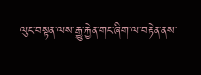ལུང་བསྟན་ལས་རྒྱུ་རྐྱེན་གང་ཞིག་ལ་བརྟེན་ནས་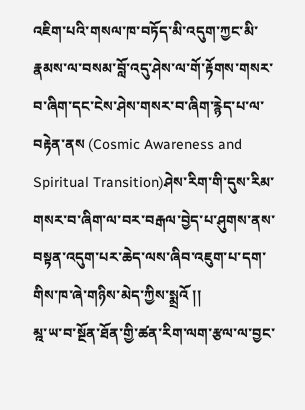འཇིག་པའི་གསལ་ཁ་བཏོད་མི་འདུག་ཀྱང་མི་རྣམས་ལ་བསམ་བློ་འདུ་ཤེས་ལ་གོ་རྟོགས་གསར་བ་ཞིག་དང་ངེས་ཤེས་གསར་བ་ཞིག་རྙེད་པ་ལ་བརྟེན་ནས (Cosmic Awareness and Spiritual Transition)ཤེས་རིག་གི་དུས་རིམ་གསར་བ་ཞིག་ལ་བར་བརྒལ་བྱེད་པ་ཤུགས་ནས་བསྟན་འདུག་པར་ཆེད་ལས་ཞིབ་འཇུག་པ་དག་གིས་ཁ་ཞེ་གཉིས་མེད་ཀྱིས་སྨྲའོ །།
མྰ་ཡ་བ་སྔོན་ཐོན་གྱི་ཚན་རིག་ལག་རྩལ་ལ་བྱང་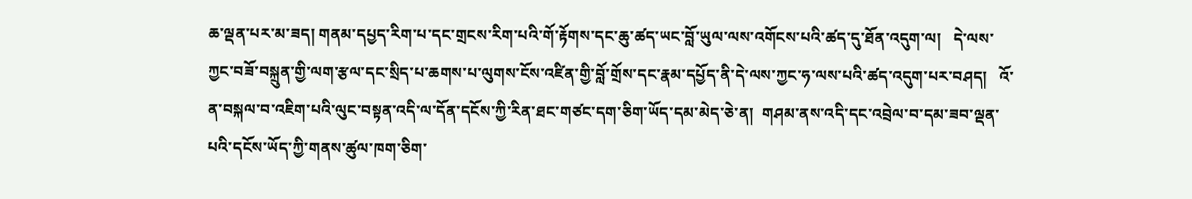ཆ་ལྡན་པར་མ་ཟད། གནམ་དཔྱད་རིག་པ་དང་གྲངས་རིག་པའི་གོ་རྟོགས་དང་ཆུ་ཚད་ཡང་བློ་ཡུལ་ལས་འགོངས་པའི་ཚད་དུ་ཐོན་འདུག་ལ།   དེ་ལས་ཀྱང་བཟོ་བསྐྲུན་གྱི་ལག་རྩལ་དང་སྲིད་པ་ཆགས་པ་ལུགས་ངོས་འཛིན་གྱི་བློ་གྲོས་དང་རྣམ་དཔྱོད་ནི་དེ་ལས་ཀྱང་ཧ་ལས་པའི་ཚད་འདུག་པར་བཤད།   འོ་ན་བསྐལ་བ་འཇིག་པའི་ལུང་བསྟན་འདི་ལ་དོན་དངོས་ཀྱི་རིན་ཐང་གཙང་དག་ཅིག་ཡོད་དམ་མེད་ཅེ་ན།  གཤམ་ནས་འདི་དང་འབྲེལ་བ་དམ་ཟབ་ལྡན་པའི་དངོས་ཡོད་ཀྱི་གནས་ཚུལ་ཁག་ཅིག་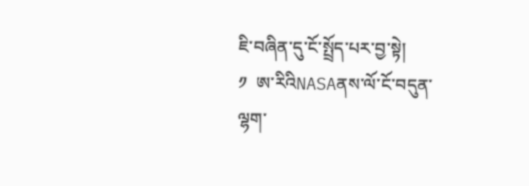ཇི་བཞིན་དུ་ངོ་སྤྲོད་པར་བྱ་སྟེ།
༡  ཨ་རིའིNASAནས་ལོ་ངོ་བདུན་ལྷག་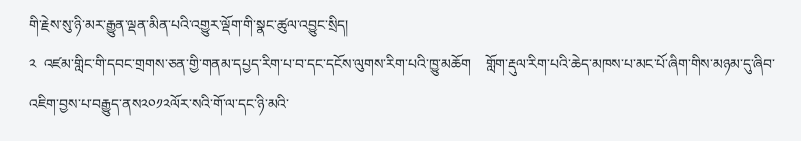གི་རྗེས་སུ་ཉི་མར་རྒྱུན་ལྡན་མིན་པའི་འགྱུར་ལྡོག་གི་སྣང་ཚུལ་འབྱུང་སྲིད།
༢  འཛམ་གླིང་གི་དབང་གྲགས་ཅན་གྱི་གནམ་དཔྱད་རིག་པ་བ་དང་དངོས་ལུགས་རིག་པའི་ཁྱུ་མཆོག    གློག་རྡུལ་རིག་པའི་ཆེད་མཁས་པ་མང་པོ་ཞིག་གིས་མཉམ་དུ་ཞིབ་འཇིག་བྱས་པ་བརྒྱུད་ནས༢༠༡༢ལོར་སའི་གོ་ལ་དང་ཉི་མའི་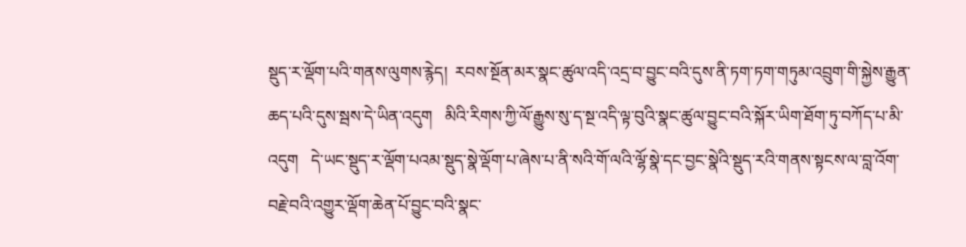སྡུད་ར་ལྡོག་པའི་གནས་ལུགས་རྙེད།  རབས་སྔོན་མར་སྣང་ཚུལ་འདི་འདྲ་བ་བྱུང་བའི་དུས་ནི་ཏག་ཏག་གཏུམ་འབྲུག་གི་སྐྱེས་རྒྱུན་ཆད་པའི་དུས་སྦས་དེ་ཡིན་འདུག   མིའི་རིགས་ཀྱི་ལོ་རྒྱུས་སུ་ད་སྔ་འདི་ལྟ་བུའི་སྣང་ཚུལ་བྱུང་བའི་སྐོར་ཡིག་ཐོག་ཏུ་བཀོད་པ་མི་འདུག   དེ་ཡང་སྡུད་ར་ལྡོག་པའམ་སྡུད་སྣེ་ལྡོག་པ་ཞེས་པ་ནི་སའི་གོ་ལའི་ལྷོ་སྣེ་དང་བྱང་སྣེའི་སྡུད་རའི་གནས་སྟངས་ལ་བླ་འོག་བརྗེ་བའི་འགྱུར་ལྡོག་ཆེན་པོ་བྱུང་བའི་སྣང་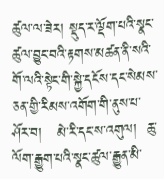ཚུལ་ལ་ཟེར། སྡུད་ར་ལྡོག་པའི་སྣང་ཚུལ་བྱུང་བའི་རྟགས་མཚན་ནི་སའི་གོ་ལའི་སྟེང་གི་སྐྱེ་དངོས་དང་སེམས་ཅན་གྱི་རིམས་འགོག་གི་ནུས་པ་ཤོར་བ།   མེ་རི་དང་ས་འགུལ།  ཆུ་ལོག་རྒྱུག་པའི་སྣང་ཚུལ་རྒྱུན་མི་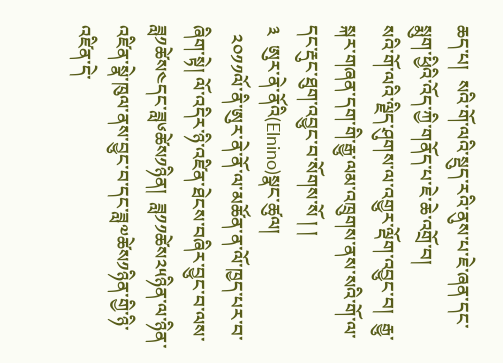ཆད་པ།  སའི་གོ་ལའི་སྡུད་རའི་ནུས་པ་ཇེ་ཞན་དང་སྨུག་ཕྱིའི་འོད་ཀྱི་གནོད་པ་ཇེ་ཆེ་འགྲོ་བ།
སའི་གོ་ལའི་ལྗིད་ཤུགས་ལ་འགྱུར་ལྡོག་འབྱུང་བ།  རྒྱུ་སྐར་གཞན་དག་གི་རྒྱུ་ལམ་འཁྲུགས་ནས་སའི་གོ་ལ་དང་རྡུང་ཐུག་འབྱུང་བ་སོགས་སོ ། །
༣  ཨུར་ནེ་ནོའི(Elnino)སྣང་ཚུལ།
  ༢༠༡༡ལོ་ནི་ཨུར་ནེ་ནོ་ལ་མཚོན་ན་ལོ་ཁྱད་པར་བ་ཞིག་སྟེ། ལོ་འདིར་ཉི་འཛིན་ཐེངས་བཞིར་བྱུང་བ་ལས་ཟླ༡ཚེས༤དང་ཟླ༦ཚེས༡ཉིན།  ཟླ༡༡ཚེས༢༥ཉིན་ལ་ཉིན་འཛིན་སྣེ་ཁུལ་ནས་བྱུང་བ་དང་ཟླ༧ཚེས༡ཉིན་གྱི་ཉི་འཛིན་དེ་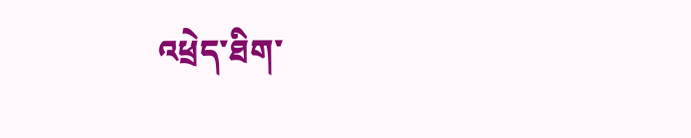འཕྲེད་ཐིག་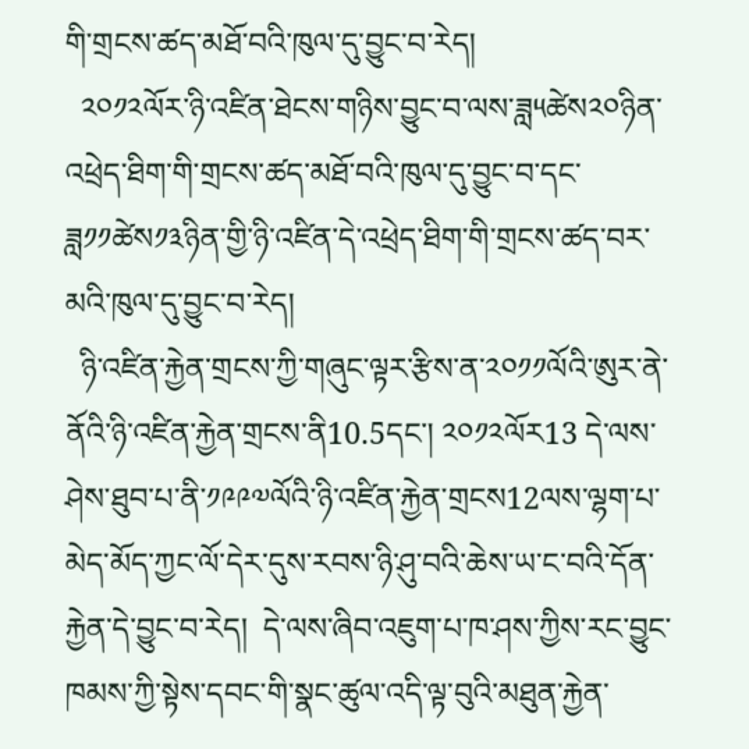གི་གྲངས་ཚད་མཐོ་བའི་ཁུལ་དུ་བྱུང་བ་རེད།
  ༢༠༡༢ལོར་ཉི་འཛིན་ཐེངས་གཉིས་བྱུང་བ་ལས་ཟླ༥ཚེས༢༠ཉིན་འཕྲེད་ཐིག་གི་གྲངས་ཚད་མཐོ་བའི་ཁུལ་དུ་བྱུང་བ་དང་ཟླ༡༡ཚེས༡༣ཉིན་གྱི་ཉི་འཛིན་དེ་འཕྲེད་ཐིག་གི་གྲངས་ཚད་བར་མའི་ཁུལ་དུ་བྱུང་བ་རེད།
  ཉི་འཛིན་རྐྱེན་གྲངས་ཀྱི་གཞུང་ལྟར་རྩིས་ན་༢༠༡༡ལོའི་ཨུར་ནེ་ནོའི་ཉི་འཛིན་རྐྱེན་གྲངས་ནི10.5དང་། ༢༠༡༢ལོར13 དེ་ལས་ཤེས་ཐུབ་པ་ནི་༡༩༩༧ལོའི་ཉི་འཛིན་རྐྱེན་གྲངས12ལས་ལྷག་པ་མེད་མོད་ཀྱང་ལོ་དེར་དུས་རབས་ཉི་ཤུ་བའི་ཆེས་ཡ་ང་བའི་དོན་རྐྱེན་དེ་བྱུང་བ་རེད།  དེ་ལས་ཞིབ་འཇུག་པ་ཁ་ཤས་ཀྱིས་རང་བྱུང་ཁམས་ཀྱི་སྟེས་དབང་གི་སྣང་ཚུལ་འདི་ལྟ་བུའི་མཐུན་རྐྱེན་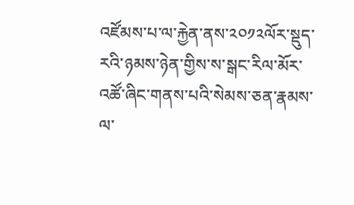འཛོམས་པ་ལ་རྐྱེན་ནས་༢༠༡༢ལོར་སྡུད་རའི་ཉམས་ཉེན་གྱིས་ས་སྒང་རིལ་མོར་འཚོ་ཞིང་གནས་པའི་སེམས་ཅན་རྣམས་ལ་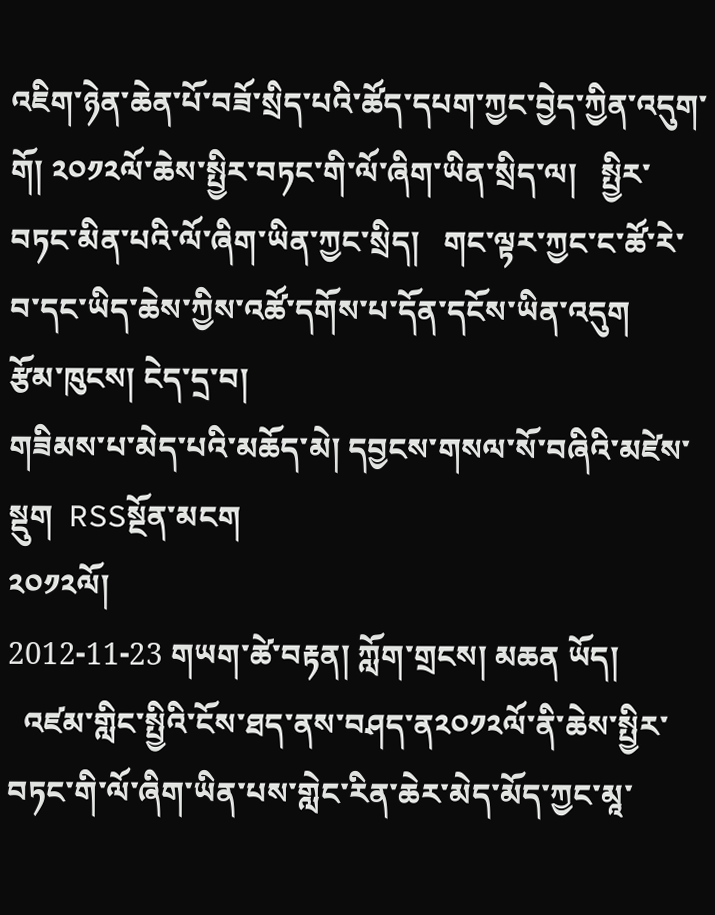འཇིག་ཉེན་ཆེན་པོ་བཟོ་སྲིད་པའི་ཚོད་དཔག་ཀྱང་བྱེད་ཀྱིན་འདུག་གོ། ༢༠༡༢ལོ་ཆེས་སྤྱིར་བཏང་གི་ལོ་ཞིག་ཡིན་སྲིད་ལ།   སྤྱིར་བཏང་མིན་པའི་ལོ་ཞིག་ཡིན་ཀྱང་སྲིད།   གང་ལྟར་ཀྱང་ང་ཚོ་རེ་བ་དང་ཡིད་ཆེས་ཀྱིས་འཚོ་དགོས་པ་དོན་དངོས་ཡིན་འདུག
རྩོམ་ཁུངས། ངེད་དྲ་བ།
གཟིམས་པ་མེད་པའི་མཆོད་མེ། དབྱངས་གསལ་སོ་བཞིའི་མཛེས་སྡུག  RSSསྔོན་མངག
༢༠༡༢ལོ།
2012-11-23 གཡག་ཚེ་བརྟན། ཀློག་གྲངས། མཆན ཡོད།
  འཛམ་གླིང་སྤྱིའི་ངོས་ཐད་ནས་བཤད་ན༢༠༡༢ལོ་ནི་ཆེས་སྤྱིར་བཏང་གི་ལོ་ཞིག་ཡིན་པས་གླེང་རིན་ཆེར་མེད་མོད་ཀྱང་མཱ་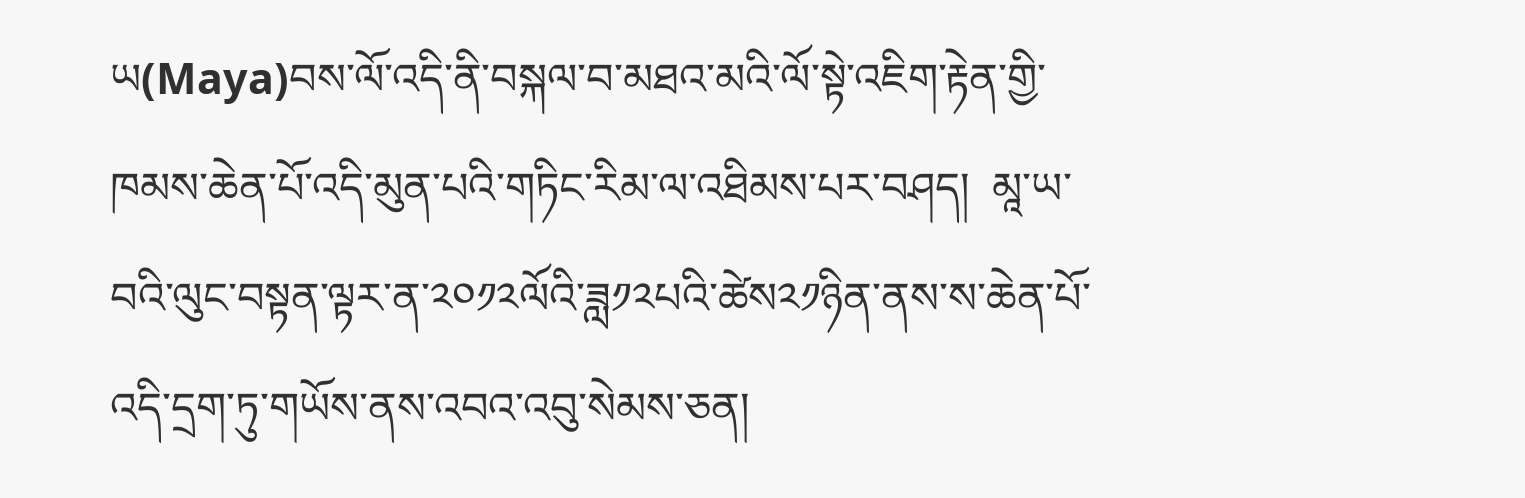ཡ(Maya)བས་ལོ་འདི་ནི་བསྐལ་བ་མཐའ་མའི་ལོ་སྟེ་འཇིག་རྟེན་གྱི་ཁམས་ཆེན་པོ་འདི་མུན་པའི་གཏིང་རིམ་ལ་འཐིམས་པར་བཤད།  མཱ་ཡ་བའི་ལུང་བསྟན་ལྟར་ན་༢༠༡༢ལོའི་ཟླ༡༢པའི་ཚེས༢༡ཉིན་ནས་ས་ཆེན་པོ་འདི་དྲག་ཏུ་གཡོས་ནས་འབའ་འབུ་སེམས་ཅན།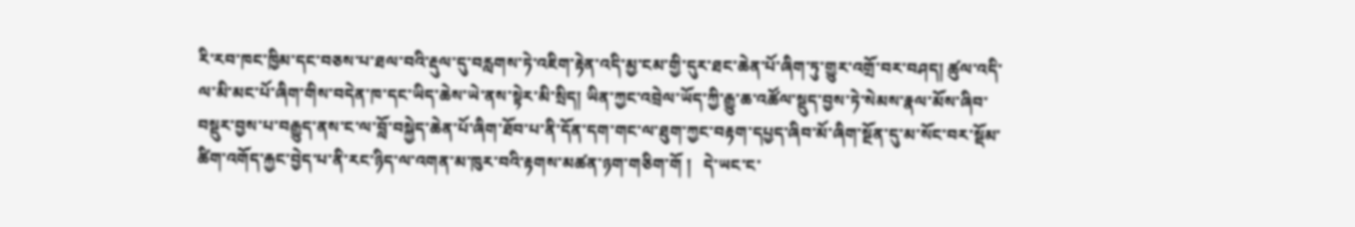རི་རབ་ཁང་ཁྱིམ་དང་བཅས་པ་ཐལ་བའི་རྡུལ་དུ་བརླགས་ཏེ་འཇིག་རྟེན་འདི་མྱ་ངམ་གྱི་དུར་ཐང་ཆེན་པོ་ཞིག་ཏུ་གྱུར་འགྲོ་བར་བཤད། ཚུལ་འདི་ལ་མི་མང་པོ་ཞིག་གིས་བདེན་ཁ་དང་ཡིད་ཆེས་ཡེ་ནས་སྟེར་མི་སྲིད། ཡིན་ཀྱང་འབྲེལ་ཡོད་ཀྱི་རྒྱུ་ཆ་འཚོལ་སྡུད་བྱས་ཏེ་སེམས་རྣལ་མོས་ཞིབ་བསྡུར་བྱས་པ་བརྒྱུད་ནས་ང་ལ་བློ་བསྐྱེད་ཆེན་པོ་ཞིག་ཐོབ་པ་ནི་དོན་དག་གང་ལ་ཐུག་ཀྱང་བརྟག་དཔྱད་ཞིབ་མོ་ཞིག་སྔོན་དུ་མ་སོང་བར་སྡོམ་ཚིག་འགོད་རྐྱང་བྱེད་པ་ནི་རང་ཉིད་ལ་འགན་མ་ཁུར་བའི་རྟགས་མཚན་ཉག་གཅིག་གོ །   དེ་ཡང་ང་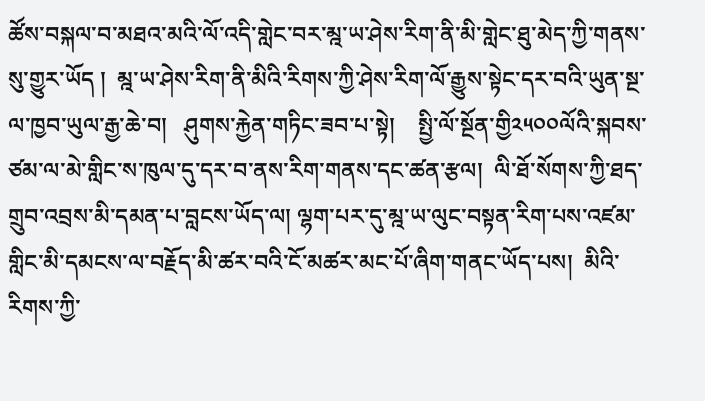ཚོས་བསྐལ་བ་མཐའ་མའི་ལོ་འདི་གླེང་བར་མྰ་ཡ་ཤེས་རིག་ནི་མི་གླེང་ཐུ་མེད་ཀྱི་གནས་སུ་གྱུར་ཡོད །  མྰ་ཡ་ཤེས་རིག་ནི་མིའི་རིགས་ཀྱི་ཤེས་རིག་ལོ་རྒྱུས་སྟེང་དར་བའི་ཡུན་སྔ་ལ་ཁྱབ་ཡུལ་རྒྱ་ཆེ་བ།   ཤུགས་རྐྱེན་གཏིང་ཟབ་པ་སྟེ།    སྤྱི་ལོ་སྔོན་གྱི༢༥༠༠ལོའི་སྐབས་ཙམ་ལ་མེ་གླིང་ས་ཁུལ་དུ་དར་བ་ནས་རིག་གནས་དང་ཚན་རྩལ།  ལི་ཐོ་སོགས་ཀྱི་ཐད་གྲུབ་འབྲས་མི་དམན་པ་བླངས་ཡོད་ལ། ལྷག་པར་དུ་མྰ་ཡ་ལུང་བསྟན་རིག་པས་འཛམ་གླིང་མི་དམངས་ལ་བརྗོད་མི་ཚར་བའི་ངོ་མཚར་མང་པོ་ཞིག་གནང་ཡོད་པས།  མིའི་རིགས་ཀྱི་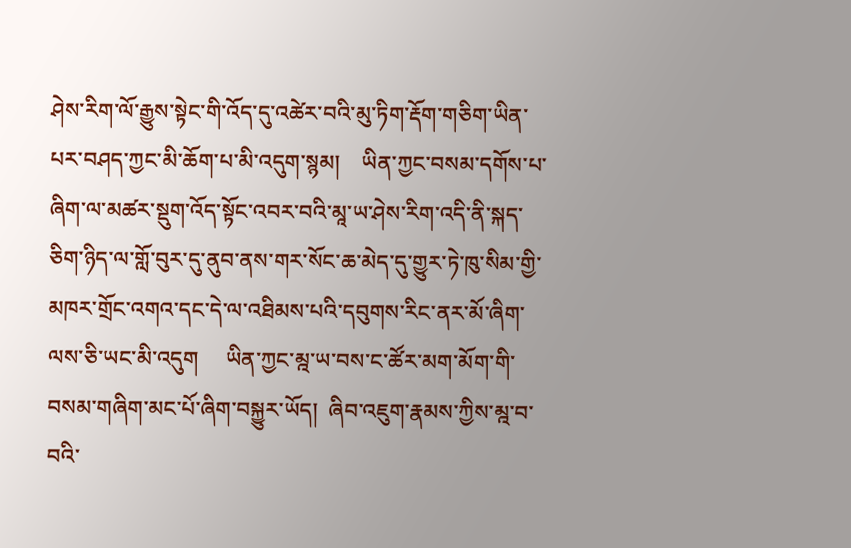ཤེས་རིག་ལོ་རྒྱུས་སྟེང་གི་འོད་དུ་འཚེར་བའི་མུ་ཏིག་རྡོག་གཅིག་ཡིན་པར་བཤད་ཀྱང་མི་ཆོག་པ་མི་འདུག་སྙམ།    ཡིན་ཀྱང་བསམ་དགོས་པ་ཞིག་ལ་མཚར་སྡུག་འོད་སྟོང་འབར་བའི་མཱ་ཡ་ཤེས་རིག་འདི་ནི་སྐད་ཅིག་ཉིད་ལ་གློ་བུར་དུ་ནུབ་ནས་གར་སོང་ཆ་མེད་དུ་གྱུར་ཏེ་ཁུ་སིམ་གྱི་མཁར་གྲོང་འགའ་དང་དེ་ལ་འཐིམས་པའི་དབུགས་རིང་ནར་མོ་ཞིག་ལས་ཅི་ཡང་མི་འདུག     ཡིན་ཀྱང་མྰ་ཡ་བས་ང་ཚོར་མག་མོག་གི་བསམ་གཞིག་མང་པོ་ཞིག་བསྐྱུར་ཡོད།  ཞིབ་འཇུག་རྣམས་ཀྱིས་མྰ་བ་བའི་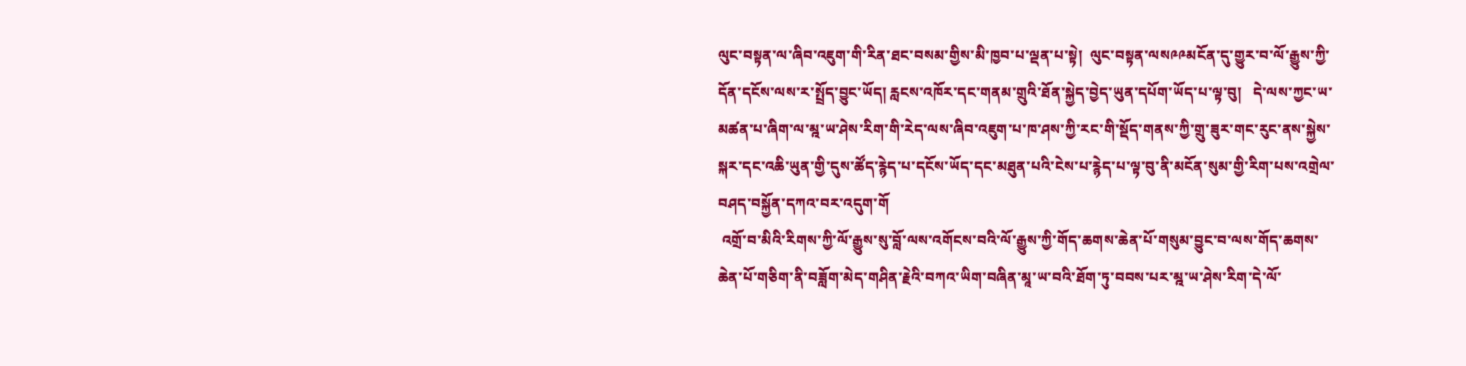ལུང་བསྟན་ལ་ཞིབ་འཇུག་གི་རིན་ཐང་བསམ་གྱིས་མི་ཁྱབ་པ་ལྡན་པ་སྟེ།  ལུང་བསྟན་ལས༩༩མངོན་དུ་གྱུར་བ་ལོ་རྒྱུས་ཀྱི་དོན་དངོས་ལས་ར་སྤྲོད་བྱུང་ཡོད། རླངས་འཁོར་དང་གནམ་གྲུའི་ཐོན་སྐྱེད་བྱེད་ཡུན་དཔོག་ཡོད་པ་ལྟ་བུ།   དེ་ལས་ཀྱང་ཡ་མཚན་པ་ཞིག་ལ་མྰ་ཡ་ཤེས་རིག་གི་རེད་ལས་ཞིབ་འཇུག་པ་ཁ་ཤས་ཀྱི་རང་གི་སྡོད་གནས་ཀྱི་གྲུ་ཟུར་གང་རུང་ནས་སྐྱེས་སྐར་དང་འཆི་ཡུན་གྱི་དུས་ཚོད་རྙེད་པ་དངོས་ཡོད་དང་མཐུན་པའི་ངེས་པ་རྙེད་པ་ལྟ་བུ་ནི་མངོན་སུམ་གྱི་རིག་པས་འགྲེལ་བཤད་བསྐྱོན་དཀའ་བར་འདུག་གོ
 འགྲོ་བ་མིའི་རིགས་ཀྱི་ལོ་རྒྱུས་སུ་བློ་ལས་འགོངས་བའི་ལོ་རྒྱུས་ཀྱི་གོད་ཆགས་ཆེན་པོ་གསུམ་བྱུང་བ་ལས་གོད་ཆགས་ཆེན་པོ་གཅིག་ནི་བཟློག་མེད་གཤིན་རྗེའི་བཀའ་ཡིག་བཞིན་མཱ་ཡ་བའི་ཐོག་ཏུ་བབས་པར་མྰ་ཡ་ཤེས་རིག་དེ་ལོ་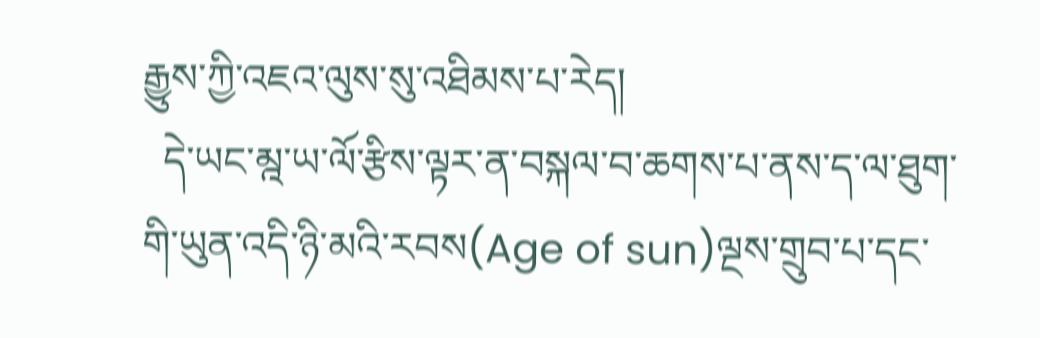རྒྱུས་ཀྱི་འཇའ་ལུས་སུ་འཐིམས་པ་རེད།
  དེ་ཡང་མྰ་ཡ་ལོ་རྩིས་ལྟར་ན་བསྐལ་བ་ཆགས་པ་ནས་ད་ལ་ཐུག་གི་ཡུན་འདི་ཉི་མའི་རབས(Age of sun)ལྔས་གྲུབ་པ་དང་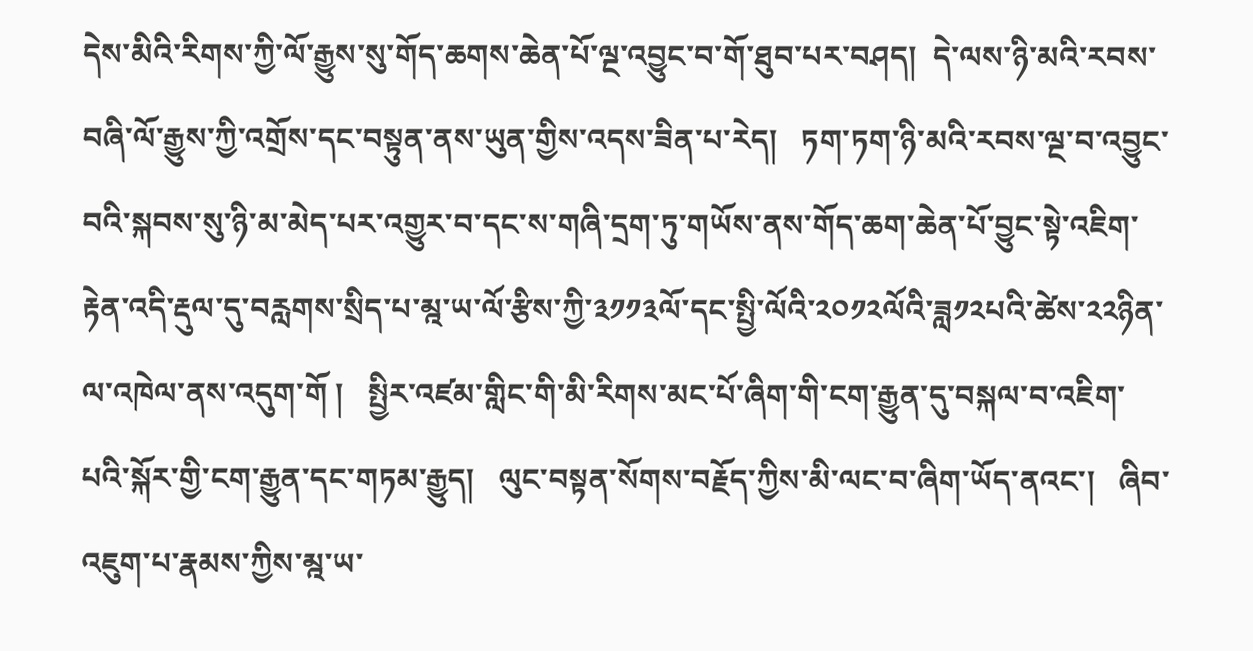དེས་མིའི་རིགས་ཀྱི་ལོ་རྒྱུས་སུ་གོད་ཆགས་ཆེན་པོ་ལྔ་འབྱུང་བ་གོ་ཐུབ་པར་བཤད།  དེ་ལས་ཉི་མའི་རབས་བཞི་ལོ་རྒྱུས་ཀྱི་འགྲོས་དང་བསྟུན་ནས་ཡུན་གྱིས་འདས་ཟིན་པ་རེད།   ཏག་ཏག་ཉི་མའི་རབས་ལྔ་བ་འབྱུང་བའི་སྐབས་སུ་ཉི་མ་མེད་པར་འགྱུར་བ་དང་ས་གཞི་དྲག་ཏུ་གཡོས་ནས་གོད་ཆག་ཆེན་པོ་བྱུང་སྟེ་འཇིག་རྟེན་འདི་རྡུལ་དུ་བརླགས་སྲིད་པ་མྰ་ཡ་ལོ་རྩིས་ཀྱི་༣༡༡༣ལོ་དང་སྤྱི་ལོའི་༢༠༡༢ལོའི་ཟླ༡༢པའི་ཚེས་༢༢ཉིན་ལ་འཁེལ་ནས་འདུག་གོ །   སྤྱིར་འཛམ་གླིང་གི་མི་རིགས་མང་པོ་ཞིག་གི་ངག་རྒྱུན་དུ་བསྐལ་བ་འཇིག་པའི་སྐོར་གྱི་ངག་རྒྱུན་དང་གཏམ་རྒྱུད།   ལུང་བསྟན་སོགས་བརྗོད་ཀྱིས་མི་ལང་བ་ཞིག་ཡོད་ནའང་།   ཞིབ་འཇུག་པ་རྣམས་ཀྱིས་མྰ་ཡ་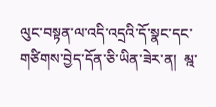ལུང་བསྟན་ལ་འདི་འདྲའི་དོ་སྣང་དང་གཙིགས་བྱེད་དོན་ཅི་ཡིན་ཟེར་ན།  མྰ་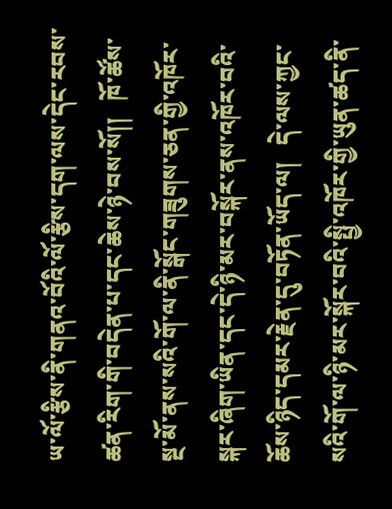ཡ་ལོ་རྩིས་ནི་གནའ་བོའི་ལོ་རྩིས་དག་ལས་དེང་རབས་ཚན་རིག་གི་བདེན་པ་དང་ཆེས་ཉེ་བས་སོ།།   ཁོ་ཚོས་སྔ་མོ་ནས་སའི་གོ་ལ་ནི་སྒོང་གཟུགས་ཅན་གྱི་འཁོར་སྐར་ཞིག་ཡིན་དང་དེ་ཉི་མར་བསྐོར་ནས་འཁོར་བའི་ཆོས་ཉིད་དམར་རྗེན་དུ་བཏོན་ཡོད་ལ།   དེ་ལས་ཀྱང་སའི་གོ་ལ་ཉི་མར་སྐོར་བའི་སྤྱི་འཁོར་གྱི་ཡུན་ཚད་ནི་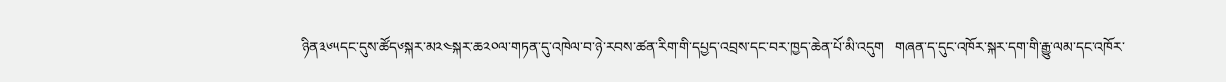ཉིན༣༦༥དང་དུས་ཚོད༦སྐར་མ༢༤སྐར་ཆ༢༠ལ་གཏན་དུ་འཁེལ་བ་ཉེ་རབས་ཚན་རིག་གི་དཔྱད་འབྲས་དང་བར་ཁྱད་ཆེན་པོ་མི་འདུག   གཞན་ད་དུང་འཁོར་སྐར་དག་གི་རྒྱུ་ལམ་དང་འཁོར་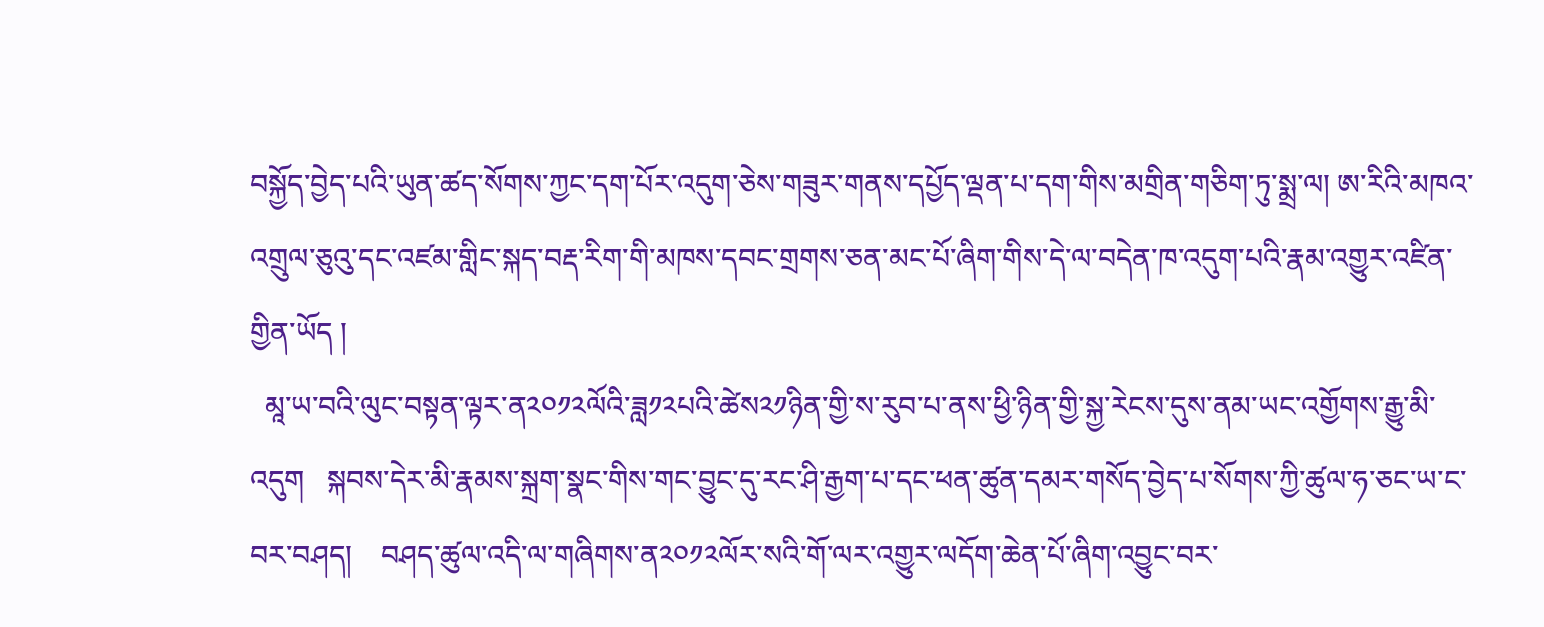བསྐྱོད་བྱེད་པའི་ཡུན་ཚད་སོགས་ཀྱང་དག་པོར་འདུག་ཅེས་གཟུར་གནས་དཔྱོད་ལྡན་པ་དག་གིས་མགྲིན་གཅིག་ཏུ་སྨྲ་ལ། ཨ་རིའི་མཁའ་འགྲུལ་ཅུའུ་དང་འཛམ་གླིང་སྐད་བརྡ་རིག་གི་མཁས་དབང་གྲགས་ཅན་མང་པོ་ཞིག་གིས་དེ་ལ་བདེན་ཁ་འདུག་པའི་རྣམ་འགྱུར་འཛིན་གྱིན་ཡོད །
  མཱ་ཡ་བའི་ལུང་བསྟན་ལྟར་ན༢༠༡༢ལོའི་ཟླ༡༢པའི་ཚེས༢༡ཉིན་གྱི་ས་རུབ་པ་ནས་ཕྱི་ཉིན་གྱི་སྐྱ་རེངས་དུས་ནམ་ཡང་འགྱོགས་རྒྱུ་མི་འདུག   སྐབས་དེར་མི་རྣམས་སྐྲག་སྣང་གིས་གང་བྱུང་དུ་རང་ཤི་རྒྱག་པ་དང་ཕན་ཚུན་དམར་གསོད་བྱེད་པ་སོགས་ཀྱི་ཚུལ་ཧ་ཅང་ཡ་ང་བར་བཤད།    བཤད་ཚུལ་འདི་ལ་གཞིགས་ན༢༠༡༢ལོར་སའི་གོ་ལར་འགྱུར་ལདོག་ཆེན་པོ་ཞིག་འབྱུང་བར་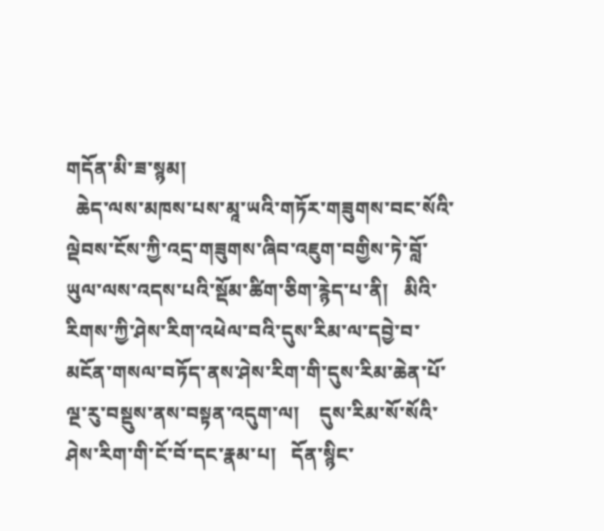གདོན་མི་ཟ་སྙམ།
  ཆེད་ལས་མཁས་པས་མཱ་ཡའི་གཏོར་གཟུགས་བང་སོའི་ལྡེབས་ངོས་ཀྱི་འདྲ་གཟུགས་ཞིབ་འཇུག་བགྱིས་ཏེ་བློ་ཡུལ་ལས་འདས་པའི་སྡོམ་ཚིག་ཅིག་རྙེད་པ་ནི།   མིའི་རིགས་ཀྱི་ཤེས་རིག་འཕེལ་བའི་དུས་རིམ་ལ་དབྱེ་བ་མངོན་གསལ་བཏོད་ནས་ཤེས་རིག་གི་དུས་རིམ་ཆེན་པོ་ལྔ་རུ་བསྡུས་ནས་བསྟན་འདུག་ལ།    དུས་རིམ་སོ་སོའི་ཤེས་རིག་གི་ངོ་བོ་དང་རྣམ་པ།   དོན་སྙིང་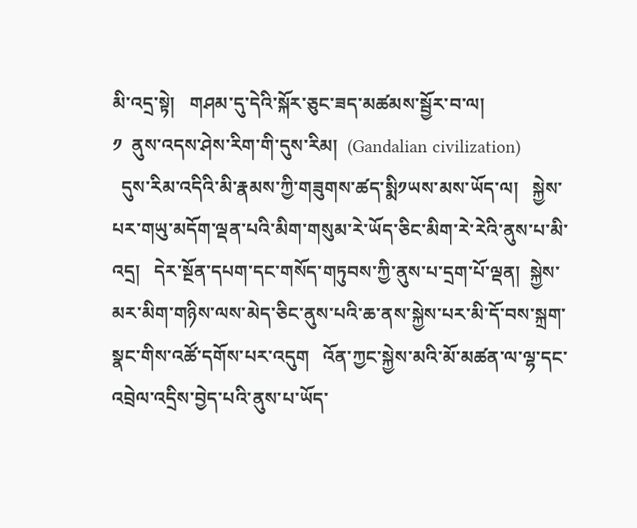མི་འདྲ་སྟེ།   གཤམ་དུ་དེའི་སྐོར་ཅུང་ཟད་མཚམས་སྦྱོར་བ་ལ།
༡  ནུས་འདས་ཤེས་རིག་གི་དུས་རིམ།  (Gandalian civilization)
  དུས་རིམ་འདིའི་མི་རྣམས་ཀྱི་གཟུགས་ཚད་སྨི༡ཡས་མས་ཡོད་ལ།   སྐྱེས་པར་གཡུ་མདོག་ལྡན་པའི་མིག་གསུམ་རེ་ཡོད་ཅིང་མིག་རེ་རེའི་ནུས་པ་མི་འདྲ།   དེར་སྔོན་དཔག་དང་གསོད་གཏུབས་ཀྱི་ནུས་པ་དྲག་པོ་ལྡན།  སྐྱེས་མར་མིག་གཉིས་ལས་མེད་ཅིང་ནུས་པའི་ཆ་ནས་སྐྱེས་པར་མི་དོ་བས་སྐྲག་སྣང་གིས་འཚོ་དགོས་པར་འདུག   འོན་ཀྱང་སྐྱེས་མའི་མོ་མཚན་ལ་ལྷ་དང་འབྲེལ་འདྲིས་བྱེད་པའི་ནུས་པ་ཡོད་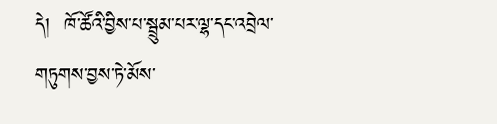དེ།  ཁོ་ཚོའི་བྱིས་པ་སྦྲུམ་པར་ལྷ་དང་འབྲེལ་གཏུགས་བྱས་ཏེ་མོས་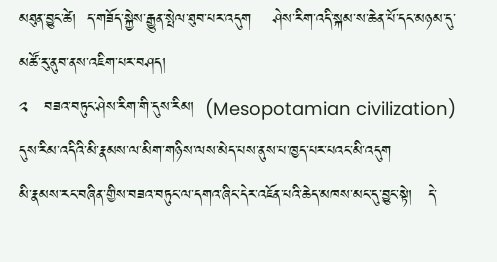མཐུན་བྱུང་ཚེ།  ད་གཟོད་སྐྱེས་རྒྱུན་སྤེལ་ཐུབ་པར་འདུག    ཤེས་རིག་འདི་སྐམ་ས་ཆེན་པོ་དང་མཉམ་དུ་མཚོ་རུ་ནུབ་ནས་འཇིག་པར་བཤད།
༢   བཟའ་བཏུང་ཤེས་རིག་གི་དུས་རིམ།  (Mesopotamian civilization)
དུས་རིམ་འདིའི་མི་རྣམས་ལ་མིག་གཉིས་ལས་མེད་པས་ནུས་པ་ཁྱད་པར་པའང་མི་འདུག
མི་རྣམས་རང་བཞིན་གྱིས་བཟའ་བཏུང་ལ་དགའ་ཞིང་དེར་འཇོན་པའི་ཆེད་མཁས་མང་དུ་བྱུང་སྟེ།   དེ་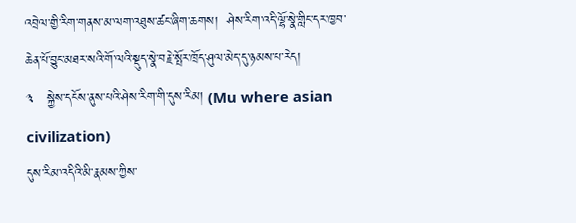འབྲེལ་གྱི་རིག་གནས་མ་ལག་འཐུས་ཚང་ཞིག་ཆགས།  ཤེས་རིག་འདི་ལྷོ་སྣེ་གླིང་དར་ཁྱབ་ཆེན་པོ་བྱུང་མཐར་སའི་གོ་ལའི་སྡུད་སྣེ་བརྗེ་སྤོར་ཁྲོད་ཤུལ་མེད་དུ་ཉམས་པ་རེད།
༣   སྐྱེས་དངོས་ནུས་པའི་ཤེས་རིག་གི་དུས་རིམ། (Mu where asian civilization)
དུས་རིམ་འདིའི་མི་རྣམས་ཀྱིས་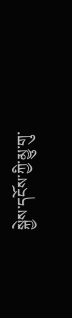སྐྱེས་དངོས་ཀྱི་མྱུ་གུ་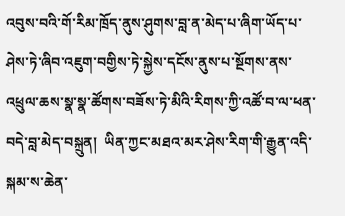འབུས་བའི་གོ་རིམ་ཁྲོད་ནུས་ཤུགས་བླ་ན་མེད་པ་ཞིག་ཡོད་པ་ཤེས་ཏེ་ཞིབ་འཇུག་བགྱིས་ཏེ་སྐྱེས་དངོས་ནུས་པ་སྔོགས་ནས་འཕྲུལ་ཆས་སྣ་སྣ་ཚོགས་བཟོས་ཏེ་མིའི་རིགས་ཀྱི་འཚོ་བ་ལ་ཕན་བདེ་བླ་མེད་བསྐྲུན།  ཡིན་ཀྱང་མཐའ་མར་ཤེས་རིག་གི་རྒྱུན་འདི་སྐམ་ས་ཆེན་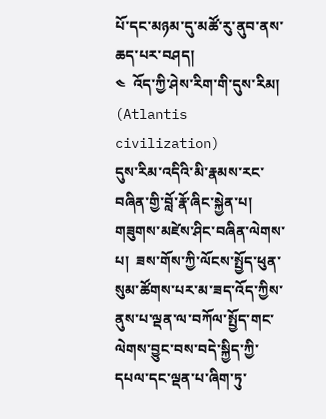པོ་དང་མཉམ་དུ་མཚོ་རུ་ནུབ་ནས་ཆད་པར་བཤད།
༤  འོད་ཀྱི་ཤེས་རིག་གི་དུས་རིམ།    (Atlantis  civilization)
དུས་རིམ་འདིའི་མི་རྣམས་རང་བཞིན་གྱི་བློ་རྣོ་ཞིང་སྐྱེན་པ། གཟུགས་མཛེས་ཤིང་བཞིན་ལེགས་པ།  ཟས་གོས་ཀྱི་ལོངས་སྤྱོད་ཕུན་སུམ་ཚོགས་པར་མ་ཟད་འོད་ཀྱིས་ནུས་པ་ལྡན་ལ་བཀོལ་སྤྱོད་གང་ལེགས་བྱུང་བས་བདེ་སྐྱིད་ཀྱི་དཔལ་དང་ལྡན་པ་ཞིག་ཏུ་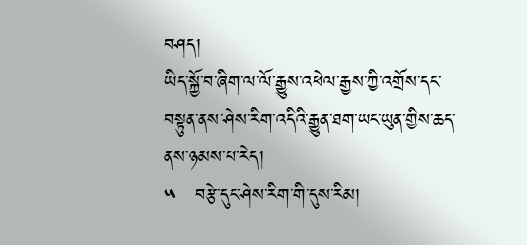བཤད།
ཡིད་སྐྱོ་བ་ཞིག་ལ་ལོ་རྒྱུས་འཕེལ་རྒྱས་ཀྱི་འགྲོས་དང་བསྟུན་ནས་ཤེས་རིག་འདིའི་རྒྱུན་ཐག་ཡང་ཡུན་གྱིས་ཆད་ནས་ཉམས་པ་རེད།
༥   བརྩེ་དུང་ཤེས་རིག་གི་དུས་རིམ།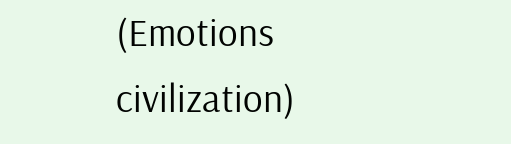(Emotions  civilization)